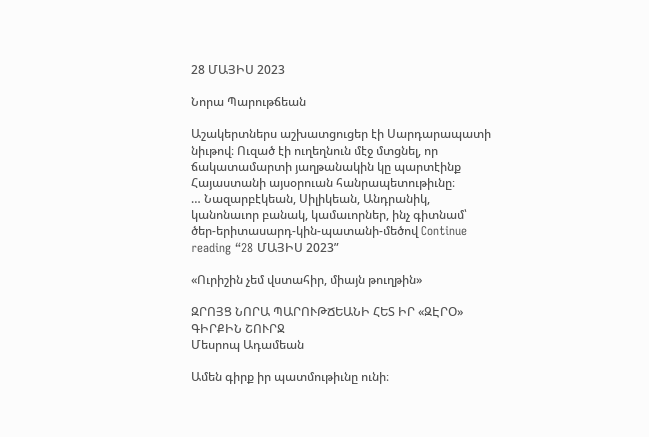28 ՄԱՅԻՍ 2023

Նորա Պարութճեան

Աշակերտներս աշխատցուցեր էի Սարդարապատի նիւթով։ Ուզած էի ուղեղնուն մէջ մտցնել, որ ճակատամարտի յաղթանակին կը պարտէինք Հայաստանի այսօրուան հանրապետութիւնը։
… Նազարբէկեան, Սիլիկեան, Անդրանիկ, կանոնաւոր բանակ, կամաւորներ, ինչ գիտնամ՝ ծեր-երիտասարդ-կին-պատանի-մեծով Continue reading “28 ՄԱՅԻՍ 2023”

«Ուրիշին չեմ վստահիր, միայն թուղթին»

ԶՐՈՅՑ ՆՈՐԱ ՊԱՐՈՒԹՃԵԱՆԻ ՀԵՏ ԻՐ «ԶԷՐՕ» ԳԻՐՔԻՆ ՇՈՒՐՋ
Մեսրոպ Ադամեան

Ամեն գիրք իր պատմութիւնը ունի։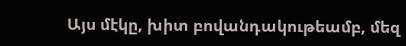Այս մէկը, խիտ բովանդակութեամբ, մեզ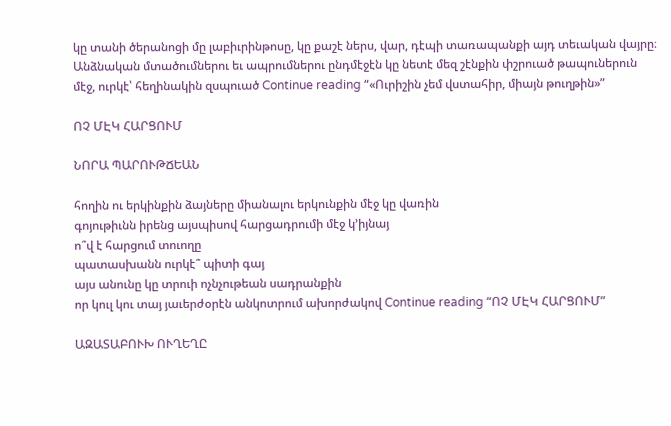կը տանի ծերանոցի մը լաբիւրինթոսը, կը քաշէ ներս, վար, դէպի տառապանքի այդ տեւական վայրը։ Անձնական մտածումներու եւ ապրումներու ընդմէջէն կը նետէ մեզ շէնքին փշրուած թապուներուն մէջ, ուրկէ՝ հեղինակին զսպուած Continue reading “«Ուրիշին չեմ վստահիր, միայն թուղթին»”

ՈՉ ՄԷԿ ՀԱՐՑՈՒՄ

ՆՈՐԱ ՊԱՐՈՒԹՃԵԱՆ

հողին ու երկինքին ձայները միանալու երկունքին մէջ կը վառին
գոյութիւնն իրենց այսպիսով հարցադրումի մէջ կ՚իյնայ
ո՞վ է հարցում տուողը
պատասխանն ուրկէ՞ պիտի գայ
այս անունը կը տրուի ոչնչութեան սադրանքին
որ կուլ կու տայ յաւերժօրէն անկոտրում ախորժակով Continue reading “ՈՉ ՄԷԿ ՀԱՐՑՈՒՄ”

ԱԶԱՏԱԲՈՒԽ ՈՒՂԵՂԸ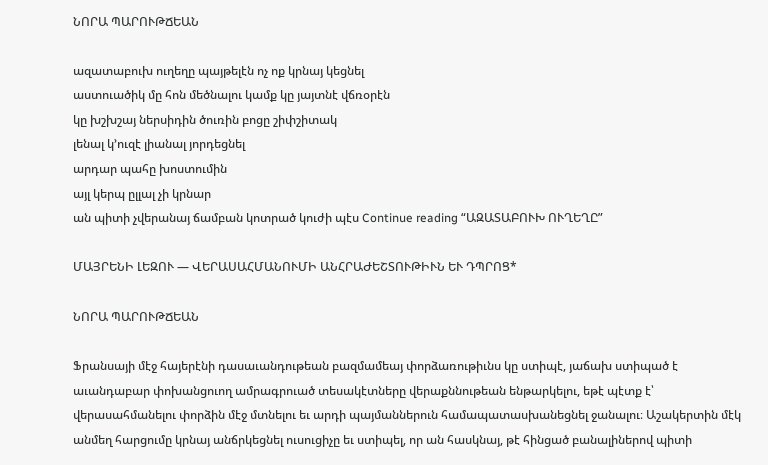ՆՈՐԱ ՊԱՐՈՒԹՃԵԱՆ

ազատաբուխ ուղեղը պայթելէն ոչ ոք կրնայ կեցնել
աստուածիկ մը հոն մեծնալու կամք կը յայտնէ վճռօրէն
կը խշխշայ ներսիդին ծուռին բոցը շիփշիտակ
լենալ կ՚ուզէ լիանալ յորդեցնել
արդար պահը խոստումին
այլ կերպ ըլլալ չի կրնար
ան պիտի չվերանայ ճամբան կոտրած կուժի պէս Continue reading “ԱԶԱՏԱԲՈՒԽ ՈՒՂԵՂԸ”

ՄԱՅՐԵՆԻ ԼԵԶՈՒ — ՎԵՐԱՍԱՀՄԱՆՈՒՄԻ ԱՆՀՐԱԺԵՇՏՈՒԹԻՒՆ ԵՒ ԴՊՐՈՑ*

ՆՈՐԱ ՊԱՐՈՒԹՃԵԱՆ

Ֆրանսայի մէջ հայերէնի դասաւանդութեան բազմամեայ փորձառութիւնս կը ստիպէ, յաճախ ստիպած է աւանդաբար փոխանցուող ամրագրուած տեսակէտները վերաքննութեան ենթարկելու, եթէ պէտք է՝ վերասահմանելու փորձին մէջ մտնելու եւ արդի պայմաններուն համապատասխանեցնել ջանալու։ Աշակերտին մէկ անմեղ հարցումը կրնայ անճրկեցնել ուսուցիչը եւ ստիպել, որ ան հասկնայ, թէ հինցած բանալիներով պիտի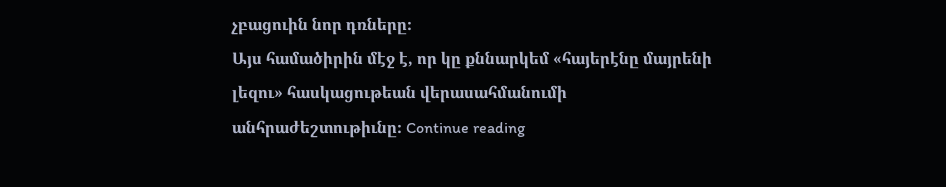չբացուին նոր դռները։
Այս համածիրին մէջ է, որ կը քննարկեմ «հայերէնը մայրենի լեզու» հասկացութեան վերասահմանումի անհրաժեշտութիւնը։ Continue reading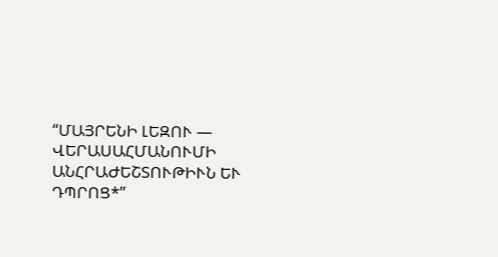“ՄԱՅՐԵՆԻ ԼԵԶՈՒ — ՎԵՐԱՍԱՀՄԱՆՈՒՄԻ ԱՆՀՐԱԺԵՇՏՈՒԹԻՒՆ ԵՒ ԴՊՐՈՑ*”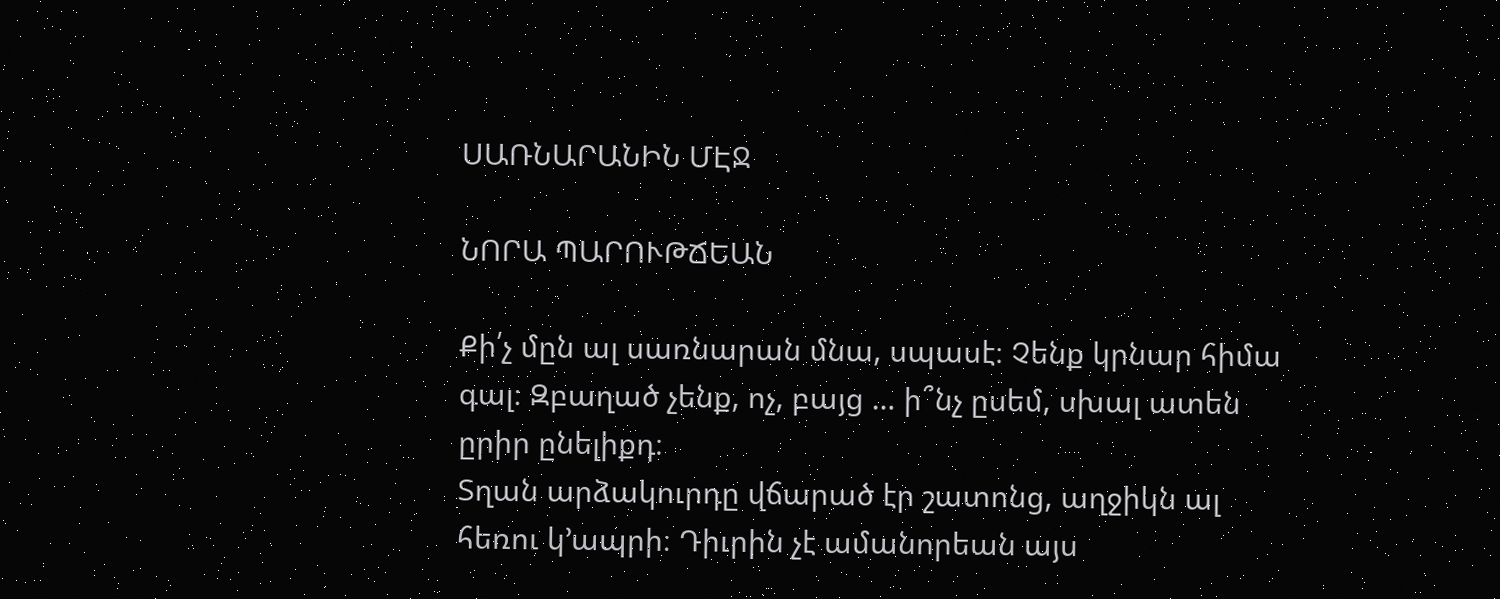ՍԱՌՆԱՐԱՆԻՆ ՄԷՋ

ՆՈՐԱ ՊԱՐՈՒԹՃԵԱՆ

Քի՛չ մըն ալ սառնարան մնա, սպասէ։ Չենք կրնար հիմա գալ։ Զբաղած չենք, ոչ, բայց … ի՞նչ ըսեմ, սխալ ատեն ըրիր ընելիքդ։
Տղան արձակուրդը վճարած էր շատոնց, աղջիկն ալ հեռու կ՚ապրի։ Դիւրին չէ ամանորեան այս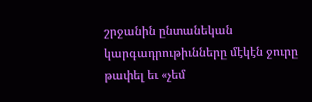շրջանին ընտանեկան կարգադրութիւնները մէկէն ջուրը թափել եւ «չեմ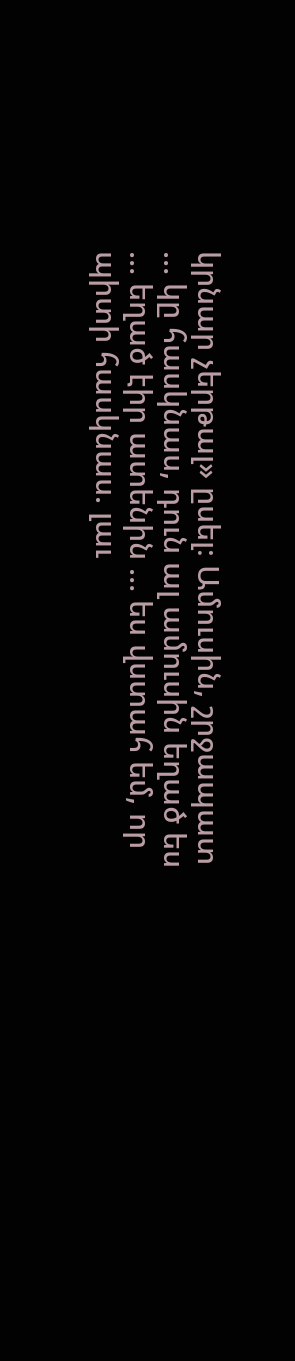կրնար չերթալ» ըսել։ Ամուսին, շրջապատ … կը հասկնաս, դուն ալ ամուսին եղած ես … եղած էիր ատենին … ես վստահ եմ, որ պիտի հասկնաս. լաւ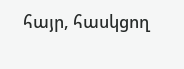հայր, հասկցող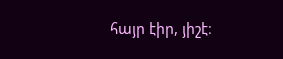հայր էիր, յիշէ։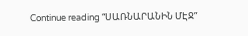Continue reading “ՍԱՌՆԱՐԱՆԻՆ ՄԷՋ”